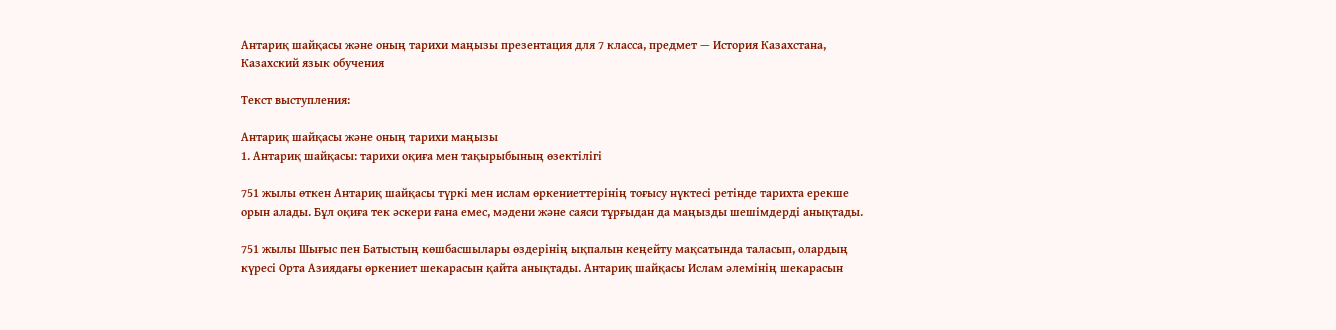Антариқ шайқасы және оның тарихи маңызы презентация для 7 класса, предмет — История Казахстана, Казахский язык обучения

Текст выступления:

Антариқ шайқасы және оның тарихи маңызы
1. Антариқ шайқасы: тарихи оқиға мен тақырыбының өзектілігі

751 жылы өткен Антариқ шайқасы түркі мен ислам өркениеттерінің тоғысу нүктесі ретінде тарихта ерекше орын алады. Бұл оқиға тек әскери ғана емес, мәдени және саяси тұрғыдан да маңызды шешімдерді анықтады.

751 жылы Шығыс пен Батыстың көшбасшылары өздерінің ықпалын кеңейту мақсатында таласып, олардың күресі Орта Азиядағы өркениет шекарасын қайта анықтады. Антариқ шайқасы Ислам әлемінің шекарасын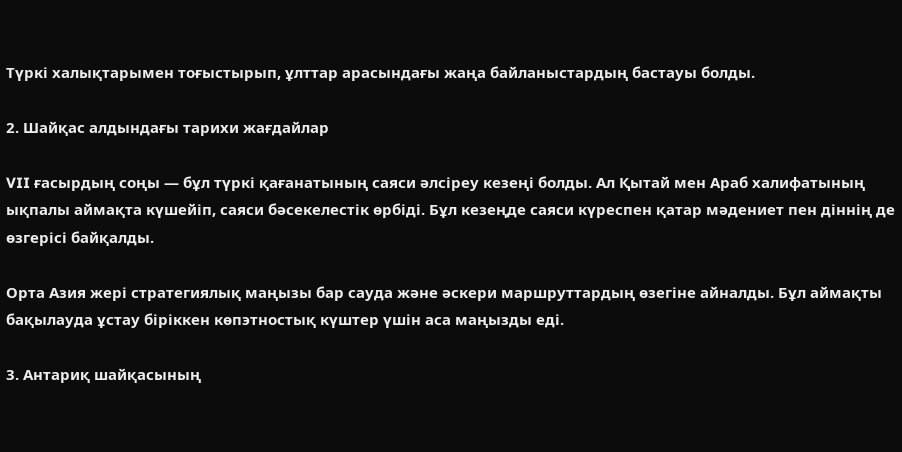Түркі халықтарымен тоғыстырып, ұлттар арасындағы жаңа байланыстардың бастауы болды.

2. Шайқас алдындағы тарихи жағдайлар

VII ғасырдың соңы — бұл түркі қағанатының саяси әлсіреу кезеңі болды. Ал Қытай мен Араб халифатының ықпалы аймақта күшейіп, саяси бәсекелестік өрбіді. Бұл кезеңде саяси күреспен қатар мәдениет пен діннің де өзгерісі байқалды.

Орта Азия жері стратегиялық маңызы бар сауда және әскери маршруттардың өзегіне айналды. Бұл аймақты бақылауда ұстау біріккен көпэтностық күштер үшін аса маңызды еді.

3. Антариқ шайқасының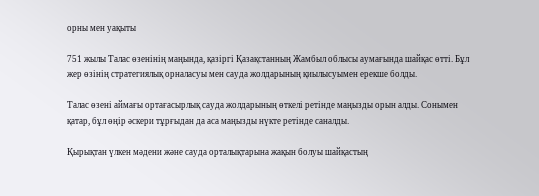орны мен уақыты

751 жылы Талас өзенінің маңында, қазіргі Қазақстанның Жамбыл облысы аумағында шайқас өтті. Бұл жер өзінің стратегиялық орналасуы мен сауда жолдарының қиылысуымен ерекше болды.

Талас өзені аймағы ортағасырлық сауда жолдарының өткелі ретінде маңызды орын алды. Сонымен қатар, бұл өңір әскери тұрғыдан да аса маңызды нүкте ретінде саналды.

Қырықтан үлкен мәдени және сауда орталықтарына жақын болуы шайқастың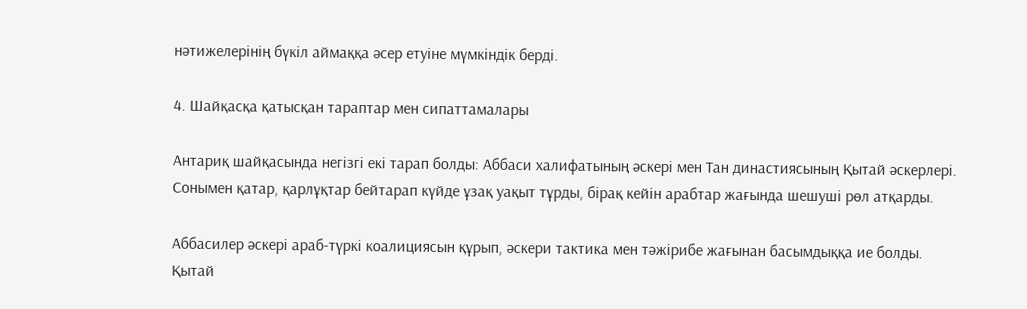нәтижелерінің бүкіл аймаққа әсер етуіне мүмкіндік берді.

4. Шайқасқа қатысқан тараптар мен сипаттамалары

Антариқ шайқасында негізгі екі тарап болды: Аббаси халифатының әскері мен Тан династиясының Қытай әскерлері. Сонымен қатар, қарлұқтар бейтарап күйде ұзақ уақыт тұрды, бірақ кейін арабтар жағында шешуші рөл атқарды.

Аббасилер әскері араб-түркі коалициясын құрып, әскери тактика мен тәжірибе жағынан басымдыққа ие болды. Қытай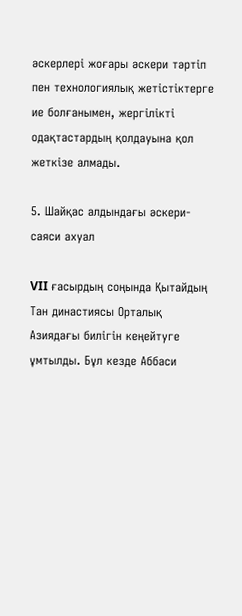әскерлері жоғары әскери тәртіп пен технологиялық жетістіктерге ие болғанымен, жергілікті одақтастардың қолдауына қол жеткізе алмады.

5. Шайқас алдындағы әскери-саяси ахуал

VII ғасырдың соңында Қытайдың Тан династиясы Орталық Азиядағы билігін кеңейтуге ұмтылды. Бұл кезде Аббаси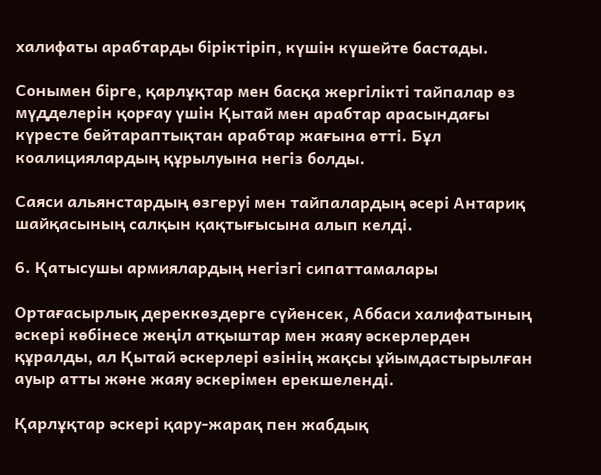халифаты арабтарды біріктіріп, күшін күшейте бастады.

Сонымен бірге, қарлұқтар мен басқа жергілікті тайпалар өз мүдделерін қорғау үшін Қытай мен арабтар арасындағы күресте бейтараптықтан арабтар жағына өтті. Бұл коалициялардың құрылуына негіз болды.

Саяси альянстардың өзгеруі мен тайпалардың әсері Антариқ шайқасының салқын қақтығысына алып келді.

6. Қатысушы армиялардың негізгі сипаттамалары

Ортағасырлық дереккөздерге сүйенсек, Аббаси халифатының әскері көбінесе жеңіл атқыштар мен жаяу әскерлерден құралды, ал Қытай әскерлері өзінің жақсы ұйымдастырылған ауыр атты және жаяу әскерімен ерекшеленді.

Қарлұқтар әскері қару-жарақ пен жабдық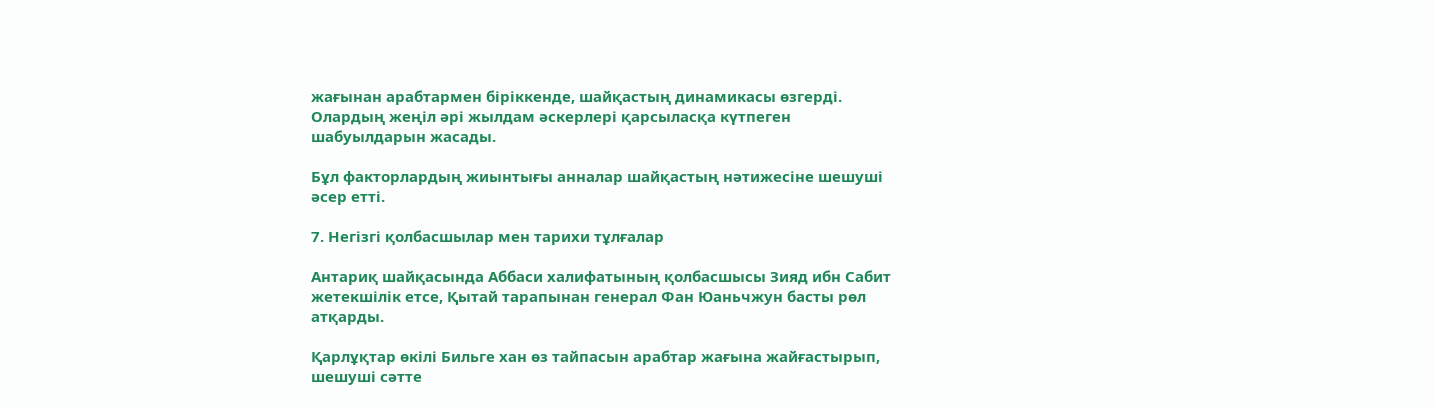жағынан арабтармен біріккенде, шайқастың динамикасы өзгерді. Олардың жеңіл әрі жылдам әскерлері қарсыласқа күтпеген шабуылдарын жасады.

Бұл факторлардың жиынтығы анналар шайқастың нәтижесіне шешуші әсер етті.

7. Негізгі қолбасшылар мен тарихи тұлғалар

Антариқ шайқасында Аббаси халифатының қолбасшысы Зияд ибн Сабит жетекшілік етсе, Қытай тарапынан генерал Фан Юаньчжун басты рөл атқарды.

Қарлұқтар өкілі Бильге хан өз тайпасын арабтар жағына жайғастырып, шешуші сәтте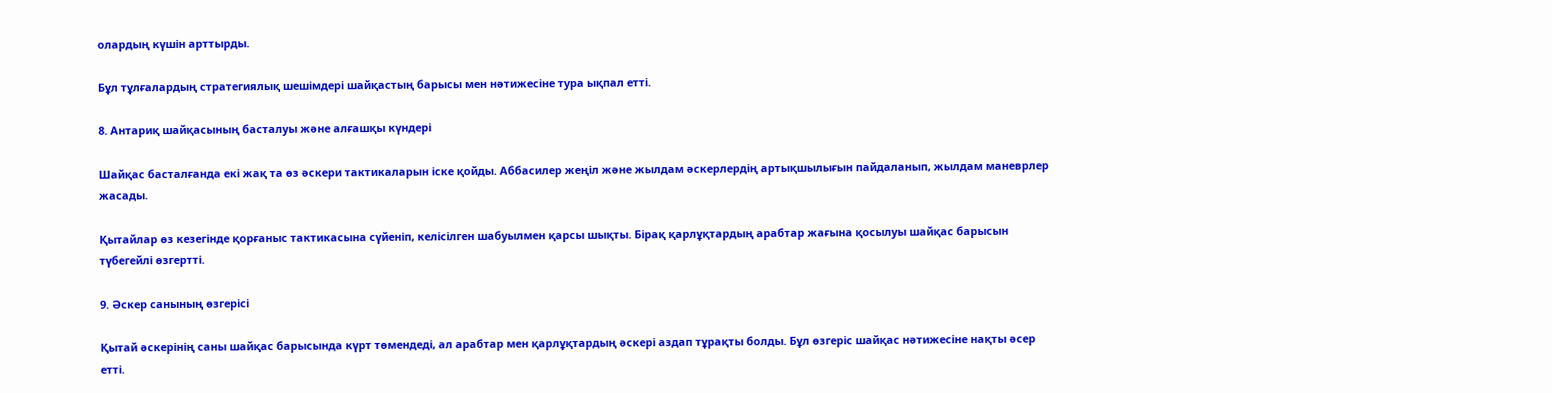олардың күшін арттырды.

Бұл тұлғалардың стратегиялық шешімдері шайқастың барысы мен нәтижесіне тура ықпал етті.

8. Антариқ шайқасының басталуы және алғашқы күндері

Шайқас басталғанда екі жақ та өз әскери тактикаларын іске қойды. Аббасилер жеңіл және жылдам әскерлердің артықшылығын пайдаланып, жылдам маневрлер жасады.

Қытайлар өз кезегінде қорғаныс тактикасына сүйеніп, келісілген шабуылмен қарсы шықты. Бірақ қарлұқтардың арабтар жағына қосылуы шайқас барысын түбегейлі өзгертті.

9. Әскер санының өзгерісі

Қытай әскерінің саны шайқас барысында күрт төмендеді, ал арабтар мен қарлұқтардың әскері аздап тұрақты болды. Бұл өзгеріс шайқас нәтижесіне нақты әсер етті.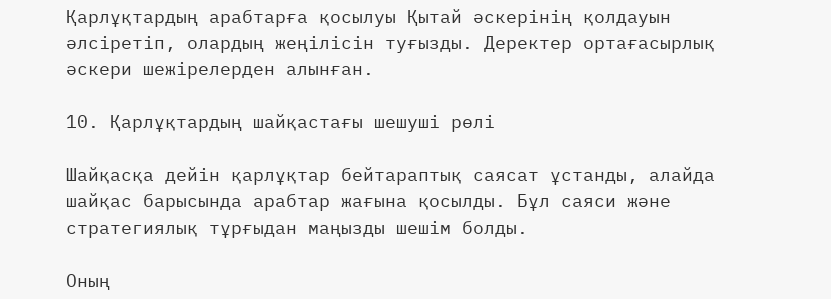Қарлұқтардың арабтарға қосылуы Қытай әскерінің қолдауын әлсіретіп, олардың жеңілісін туғызды. Деректер ортағасырлық әскери шежірелерден алынған.

10. Қарлұқтардың шайқастағы шешуші рөлі

Шайқасқа дейін қарлұқтар бейтараптық саясат ұстанды, алайда шайқас барысында арабтар жағына қосылды. Бұл саяси және стратегиялық тұрғыдан маңызды шешім болды.

Оның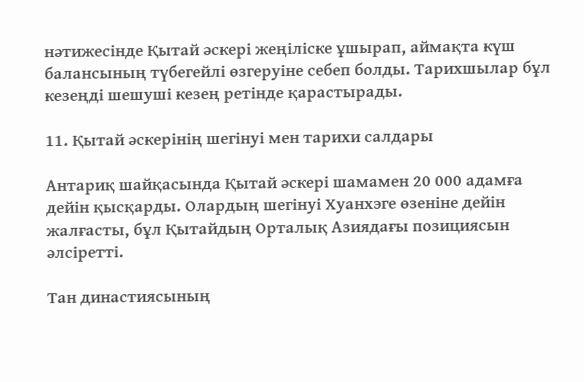нәтижесінде Қытай әскері жеңіліске ұшырап, аймақта күш балансының түбегейлі өзгеруіне себеп болды. Тарихшылар бұл кезеңді шешуші кезең ретінде қарастырады.

11. Қытай әскерінің шегінуі мен тарихи салдары

Антариқ шайқасында Қытай әскері шамамен 20 000 адамға дейін қысқарды. Олардың шегінуі Хуанхэге өзеніне дейін жалғасты, бұл Қытайдың Орталық Азиядағы позициясын әлсіретті.

Тан династиясының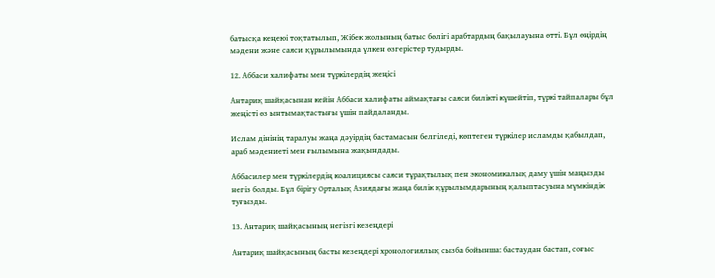батысқа кеңеюі тоқтатылып, Жібек жолының батыс бөлігі арабтардың бақылауына өтті. Бұл өңірдің мәдени және саяси құрылымында үлкен өзгерістер тудырды.

12. Аббаси халифаты мен түркілердің жеңісі

Антариқ шайқасынан кейін Аббаси халифаты аймақтағы саяси билікті күшейтіп, түркі тайпалары бұл жеңісті өз ынтымақтастығы үшін пайдаланды.

Ислам дінінің таралуы жаңа дәуірдің бастамасын белгіледі, көптеген түркілер исламды қабылдап, араб мәдениеті мен ғылымына жақындады.

Аббасилер мен түркілердің коалициясы саяси тұрақтылық пен экономикалық даму үшін маңызды негіз болды. Бұл бірігу Орталық Азиядағы жаңа билік құрылымдарының қалыптасуына мүмкіндік туғызды.

13. Антариқ шайқасының негізгі кезеңдері

Антариқ шайқасының басты кезеңдері хронологиялық сызба бойынша: бастаудан бастап, соғыс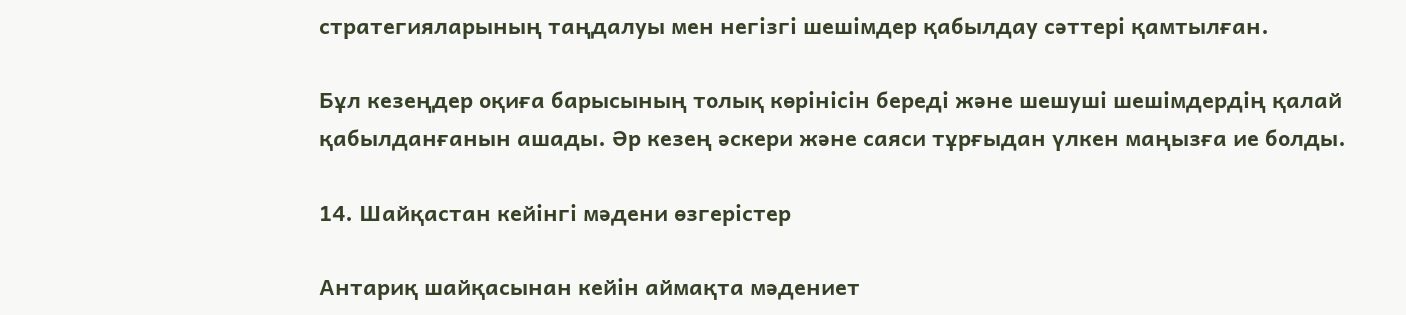стратегияларының таңдалуы мен негізгі шешімдер қабылдау сәттері қамтылған.

Бұл кезеңдер оқиға барысының толық көрінісін береді және шешуші шешімдердің қалай қабылданғанын ашады. Әр кезең әскери және саяси тұрғыдан үлкен маңызға ие болды.

14. Шайқастан кейінгі мәдени өзгерістер

Антариқ шайқасынан кейін аймақта мәдениет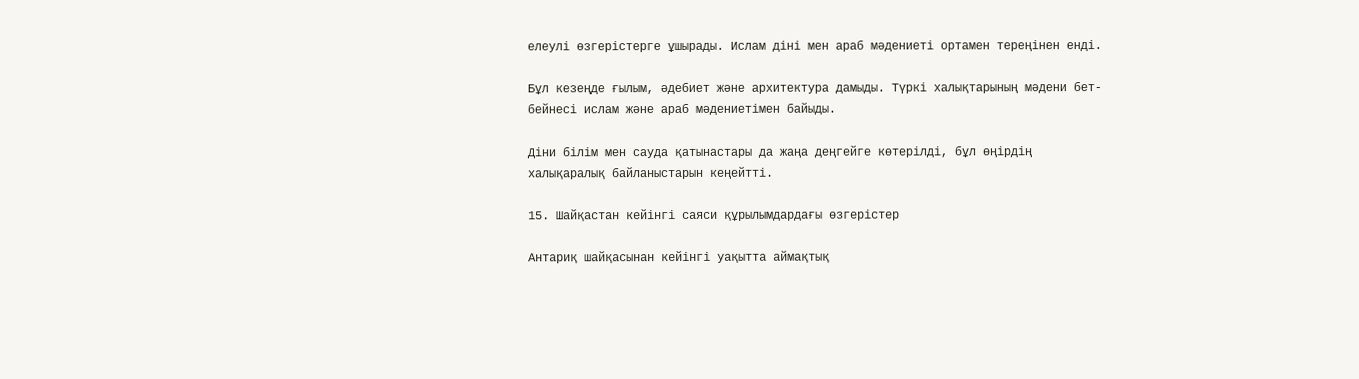елеулі өзгерістерге ұшырады. Ислам діні мен араб мәдениеті ортамен тереңінен енді.

Бұл кезеңде ғылым, әдебиет және архитектура дамыды. Түркі халықтарының мәдени бет-бейнесі ислам және араб мәдениетімен байыды.

Діни білім мен сауда қатынастары да жаңа деңгейге көтерілді, бұл өңірдің халықаралық байланыстарын кеңейтті.

15. Шайқастан кейінгі саяси құрылымдардағы өзгерістер

Антариқ шайқасынан кейінгі уақытта аймақтық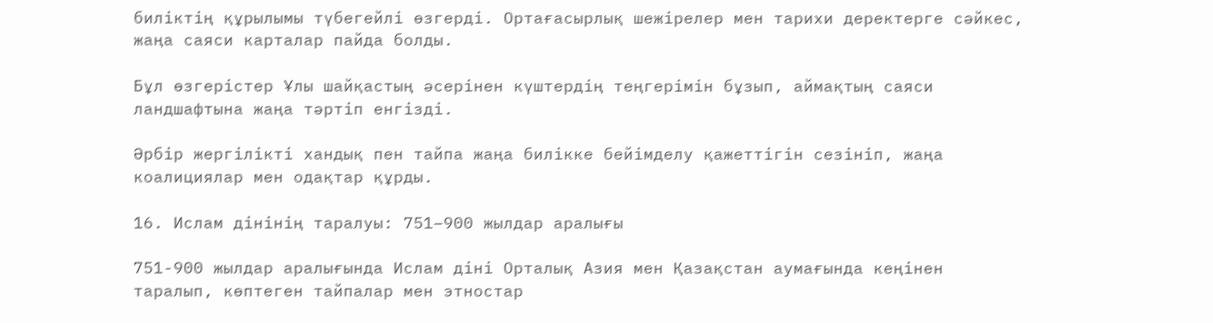биліктің құрылымы түбегейлі өзгерді. Ортағасырлық шежірелер мен тарихи деректерге сәйкес, жаңа саяси карталар пайда болды.

Бұл өзгерістер Ұлы шайқастың әсерінен күштердің теңгерімін бұзып, аймақтың саяси ландшафтына жаңа тәртіп енгізді.

Әрбір жергілікті хандық пен тайпа жаңа билікке бейімделу қажеттігін сезініп, жаңа коалициялар мен одақтар құрды.

16. Ислам дінінің таралуы: 751–900 жылдар аралығы

751-900 жылдар аралығында Ислам діні Орталық Азия мен Қазақстан аумағында кеңінен таралып, көптеген тайпалар мен этностар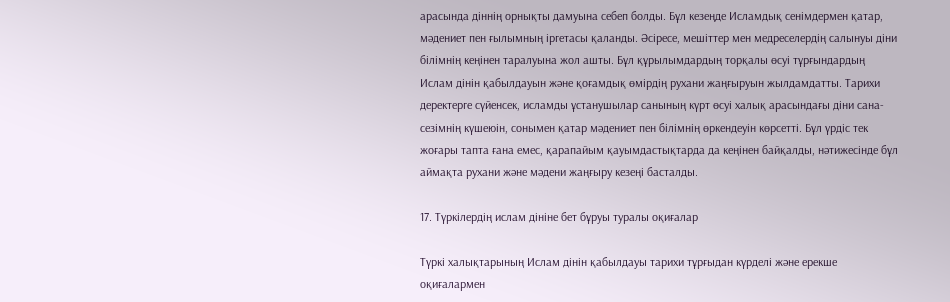арасында діннің орнықты дамуына себеп болды. Бұл кезеңде Исламдық сенімдермен қатар, мәдениет пен ғылымның іргетасы қаланды. Әсіресе, мешіттер мен медреселердің салынуы діни білімнің кеңінен таралуына жол ашты. Бұл құрылымдардың торқалы өсуі тұрғындардың Ислам дінін қабылдауын және қоғамдық өмірдің рухани жаңғыруын жылдамдатты. Тарихи деректерге сүйенсек, исламды ұстанушылар санының күрт өсуі халық арасындағы діни сана-сезімнің күшеюін, сонымен қатар мәдениет пен білімнің өркендеуін көрсетті. Бұл үрдіс тек жоғары тапта ғана емес, қарапайым қауымдастықтарда да кеңінен байқалды, нәтижесінде бұл аймақта рухани және мәдени жаңғыру кезеңі басталды.

17. Түркілердің ислам дініне бет бұруы туралы оқиғалар

Түркі халықтарының Ислам дінін қабылдауы тарихи тұрғыдан күрделі және ерекше оқиғалармен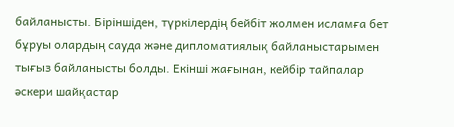байланысты. Біріншіден, түркілердің бейбіт жолмен исламға бет бұруы олардың сауда және дипломатиялық байланыстарымен тығыз байланысты болды. Екінші жағынан, кейбір тайпалар әскери шайқастар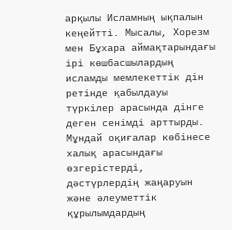арқылы Исламның ықпалын кеңейтті. Мысалы, Хорезм мен Бұхара аймақтарындағы ірі көшбасшылардың исламды мемлекеттік дін ретінде қабылдауы түркілер арасында дінге деген сенімді арттырды. Мұндай оқиғалар көбінесе халық арасындағы өзгерістерді, дәстүрлердің жаңаруын және әлеуметтік құрылымдардың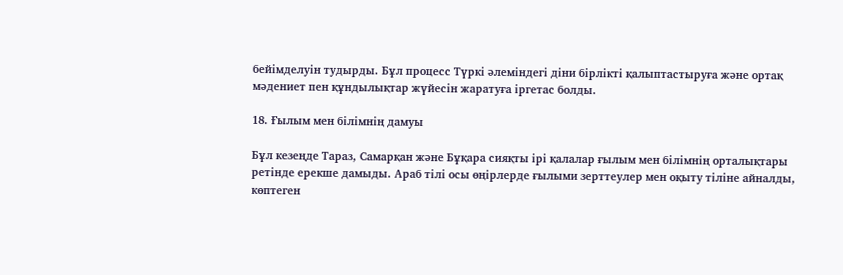бейімделуін тудырды. Бұл процесс Түркі әлеміндегі діни бірлікті қалыптастыруға және ортақ мәдениет пен құндылықтар жүйесін жаратуға іргетас болды.

18. Ғылым мен білімнің дамуы

Бұл кезеңде Тараз, Самарқан және Бұқара сияқты ірі қалалар ғылым мен білімнің орталықтары ретінде ерекше дамыды. Араб тілі осы өңірлерде ғылыми зерттеулер мен оқыту тіліне айналды, көптеген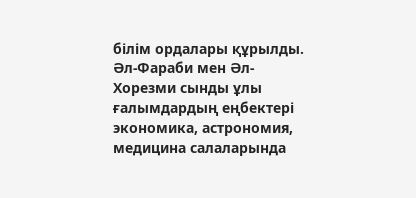білім ордалары құрылды. Әл-Фараби мен Әл-Хорезми сынды ұлы ғалымдардың еңбектері экономика, астрономия, медицина салаларында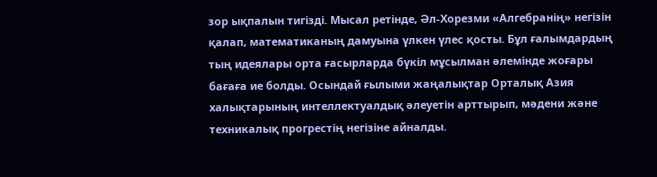зор ықпалын тигізді. Мысал ретінде, Әл-Хорезми «Алгебранің» негізін қалап, математиканың дамуына үлкен үлес қосты. Бұл ғалымдардың тың идеялары орта ғасырларда бүкіл мұсылман әлемінде жоғары бағаға ие болды. Осындай ғылыми жаңалықтар Орталық Азия халықтарының интеллектуалдық әлеуетін арттырып, мәдени және техникалық прогрестің негізіне айналды.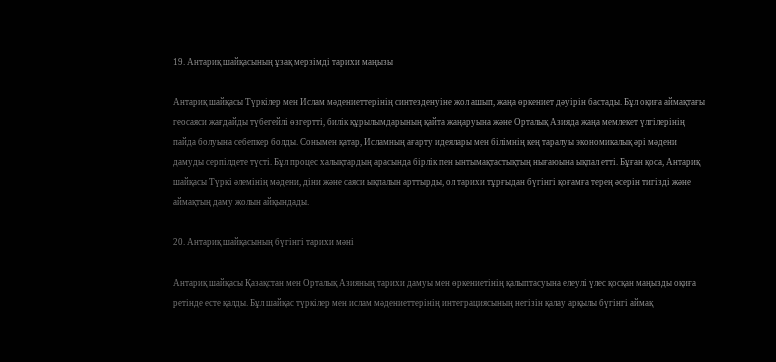19. Антариқ шайқасының ұзақ мерзімді тарихи маңызы

Антариқ шайқасы Түркілер мен Ислам мәдениеттерінің синтезденуіне жол ашып, жаңа өркениет дәуірін бастады. Бұл оқиға аймақтағы геосаяси жағдайды түбегейлі өзгертті, билік құрылымдарының қайта жаңаруына және Орталық Азияда жаңа мемлекет үлгілерінің пайда болуына себепкер болды. Сонымен қатар, Исламның ағарту идеялары мен білімнің кең таралуы экономикалық әрі мәдени дамуды серпілдете түсті. Бұл процес халықтардың арасында бірлік пен ынтымақтастықтың нығаюына ықпал етті. Бұған қоса, Антариқ шайқасы Түркі әлемінің мәдени, діни және саяси ықпалын арттырды, ол тарихи тұрғыдан бүгінгі қоғамға терең әсерін тигізді және аймақтың даму жолын айқындады.

20. Антариқ шайқасының бүгінгі тарихи мәні

Антариқ шайқасы Қазақстан мен Орталық Азияның тарихи дамуы мен өркениетінің қалыптасуына елеулі үлес қосқан маңызды оқиға ретінде есте қалды. Бұл шайқас түркілер мен ислам мәдениеттерінің интеграциясының негізін қалау арқылы бүгінгі аймақ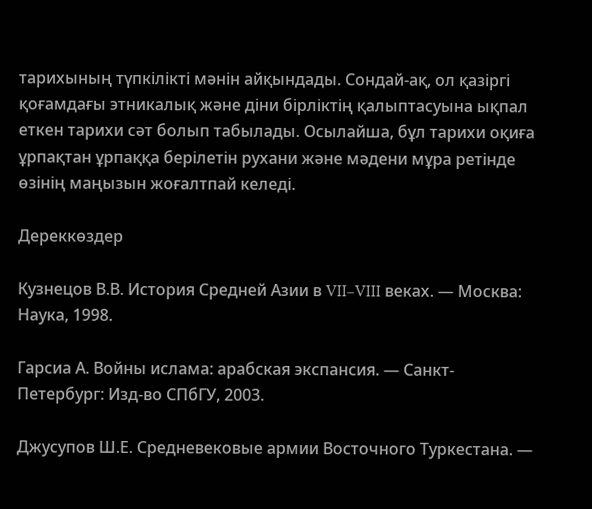тарихының түпкілікті мәнін айқындады. Сондай-ақ, ол қазіргі қоғамдағы этникалық және діни бірліктің қалыптасуына ықпал еткен тарихи сәт болып табылады. Осылайша, бұл тарихи оқиға ұрпақтан ұрпаққа берілетін рухани және мәдени мұра ретінде өзінің маңызын жоғалтпай келеді.

Дереккөздер

Кузнецов В.В. История Средней Азии в VII–VIII веках. — Москва: Наука, 1998.

Гарсиа А. Войны ислама: арабская экспансия. — Санкт-Петербург: Изд-во СПбГУ, 2003.

Джусупов Ш.Е. Средневековые армии Восточного Туркестана. —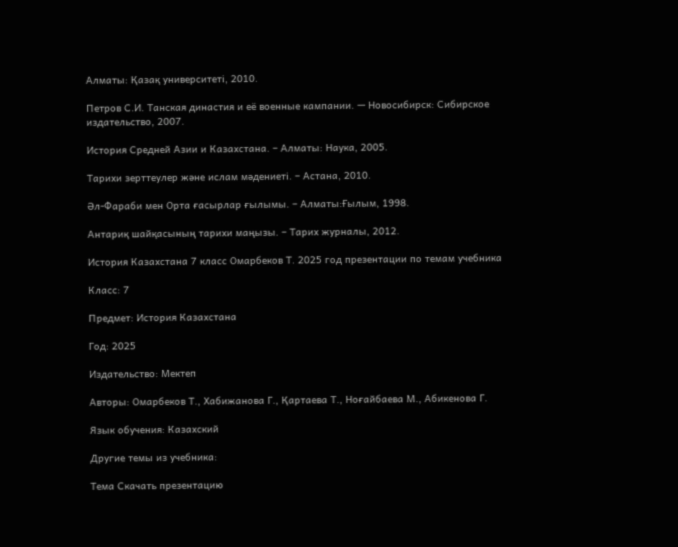Алматы: Қазақ университеті, 2010.

Петров С.И. Танская династия и её военные кампании. — Новосибирск: Сибирское издательство, 2007.

История Средней Азии и Казахстана. – Алматы: Наука, 2005.

Тарихи зерттеулер және ислам мәдениеті. – Астана, 2010.

Әл-Фараби мен Орта ғасырлар ғылымы. – Алматы:Ғылым, 1998.

Антариқ шайқасының тарихи маңызы. – Тарих журналы, 2012.

История Казахстана 7 класс Омарбеков Т. 2025 год презентации по темам учебника

Класс: 7

Предмет: История Казахстана

Год: 2025

Издательство: Мектеп

Авторы: Омарбеков Т., Хабижанова Г., Қартаева Т., Ноғайбаева М., Абикенова Г.

Язык обучения: Казахский

Другие темы из учебника:

Тема Скачать презентацию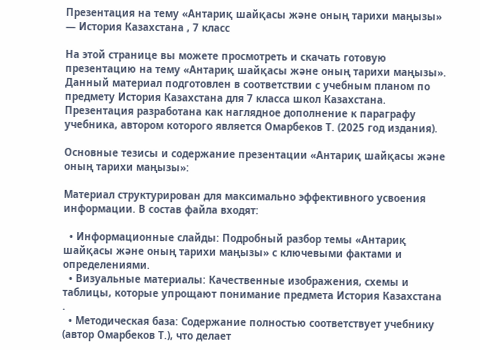Презентация на тему «Антариқ шайқасы және оның тарихи маңызы» — История Казахстана , 7 класс

На этой странице вы можете просмотреть и скачать готовую презентацию на тему «Антариқ шайқасы және оның тарихи маңызы». Данный материал подготовлен в соответствии с учебным планом по предмету История Казахстана для 7 класса школ Казахстана. Презентация разработана как наглядное дополнение к параграфу учебника, автором которого является Омарбеков Т. (2025 год издания).

Основные тезисы и содержание презентации «Антариқ шайқасы және оның тарихи маңызы»:

Материал структурирован для максимально эффективного усвоения информации. В состав файла входят:

  • Информационные слайды: Подробный разбор темы «Антариқ шайқасы және оның тарихи маңызы» с ключевыми фактами и определениями.
  • Визуальные материалы: Качественные изображения, схемы и таблицы, которые упрощают понимание предмета История Казахстана .
  • Методическая база: Содержание полностью соответствует учебнику (автор Омарбеков Т.), что делает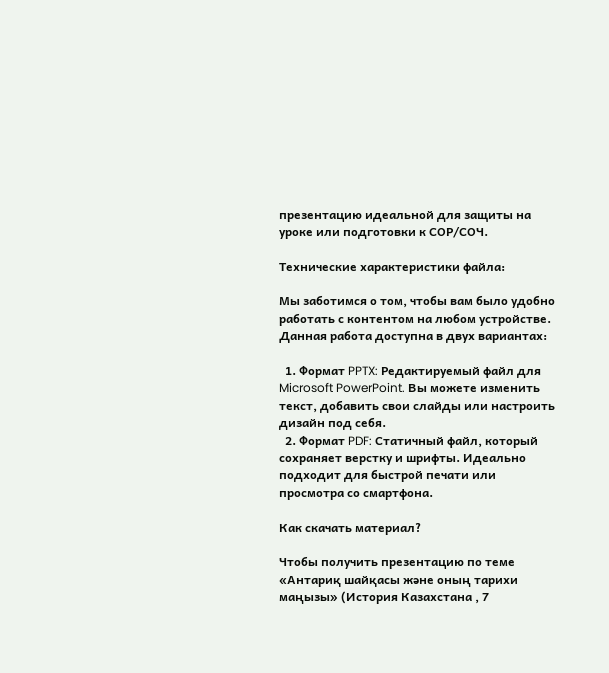презентацию идеальной для защиты на уроке или подготовки к СОР/СОЧ.

Технические характеристики файла:

Мы заботимся о том, чтобы вам было удобно работать с контентом на любом устройстве. Данная работа доступна в двух вариантах:

  1. Формат PPTX: Редактируемый файл для Microsoft PowerPoint. Вы можете изменить текст, добавить свои слайды или настроить дизайн под себя.
  2. Формат PDF: Статичный файл, который сохраняет верстку и шрифты. Идеально подходит для быстрой печати или просмотра со смартфона.

Как скачать материал?

Чтобы получить презентацию по теме «Антариқ шайқасы және оның тарихи маңызы» (История Казахстана , 7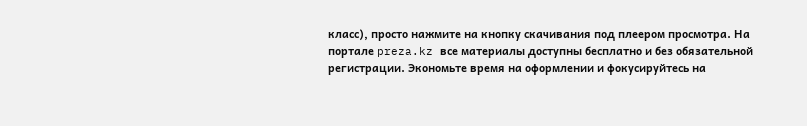класс), просто нажмите на кнопку скачивания под плеером просмотра. На портале preza.kz все материалы доступны бесплатно и без обязательной регистрации. Экономьте время на оформлении и фокусируйтесь на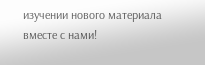изучении нового материала вместе с нами!